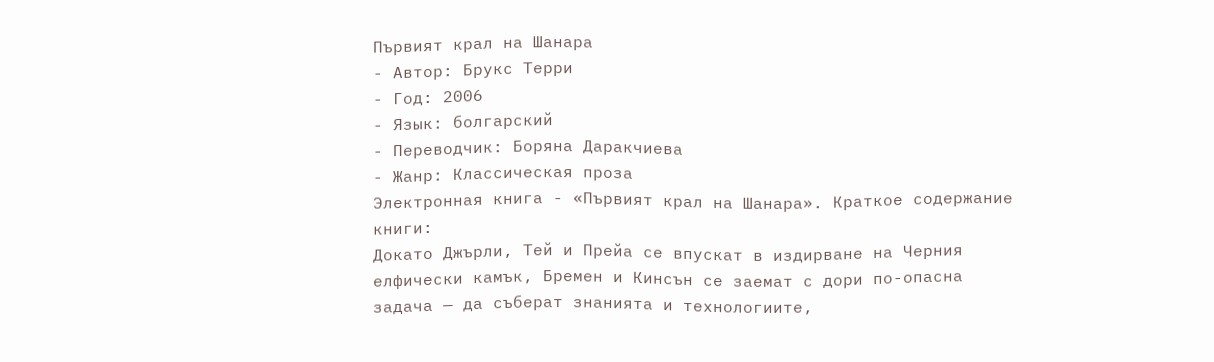Първият крал на Шанара
- Автор: Брукс Терри
- Год: 2006
- Язык: болгарский
- Переводчик: Боряна Даракчиева
- Жанр: Классическая проза
Электронная книга - «Първият крал на Шанара». Краткое содержание книги:
Докато Джърли, Тей и Прейа се впускат в издирване на Черния елфически камък, Бремен и Кинсън се заемат с дори по-опасна задача — да съберат знанията и технологиите,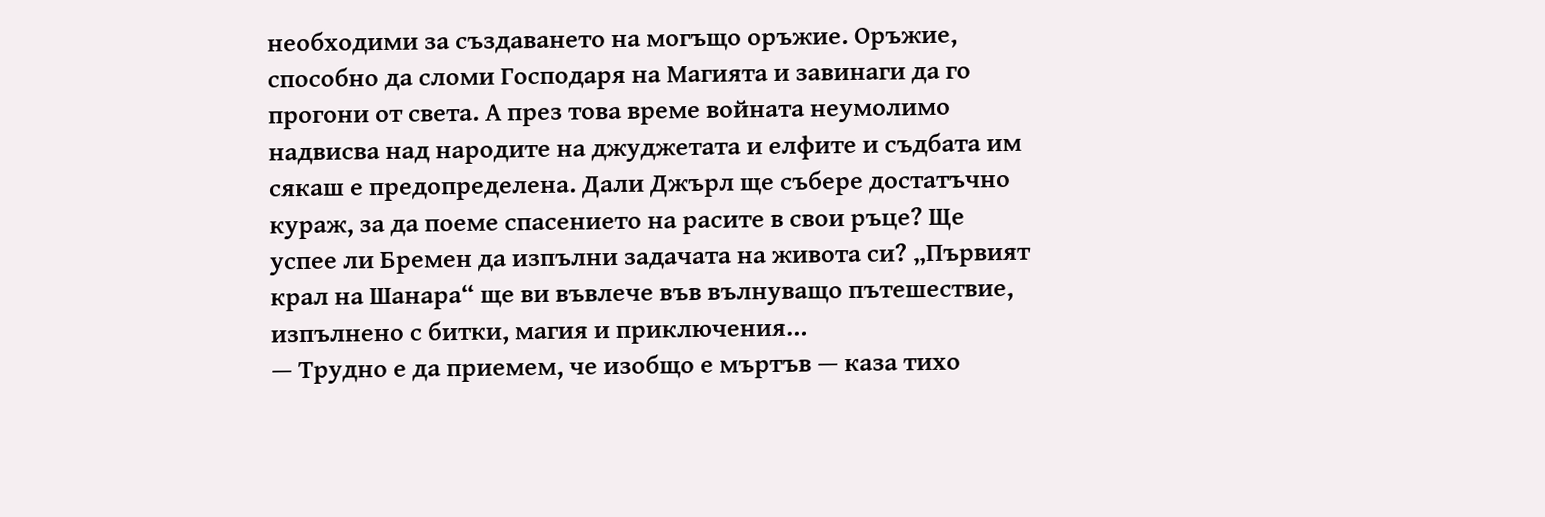необходими за създаването на могъщо оръжие. Оръжие, способно да сломи Господаря на Магията и завинаги да го прогони от света. А през това време войната неумолимо надвисва над народите на джуджетата и елфите и съдбата им сякаш е предопределена. Дали Джърл ще събере достатъчно кураж, за да поеме спасението на расите в свои ръце? Ще успее ли Бремен да изпълни задачата на живота си? „Първият крал на Шанара“ ще ви въвлече във вълнуващо пътешествие, изпълнено с битки, магия и приключения…
— Трудно е да приемем, че изобщо е мъртъв — каза тихо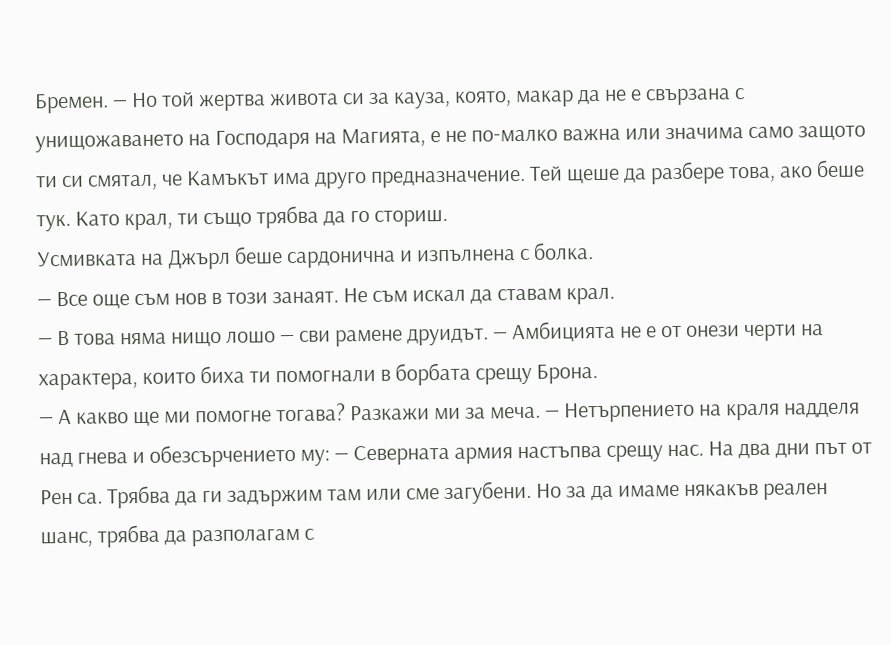Бремен. — Но той жертва живота си за кауза, която, макар да не е свързана с унищожаването на Господаря на Магията, е не по-малко важна или значима само защото ти си смятал, че Камъкът има друго предназначение. Тей щеше да разбере това, ако беше тук. Като крал, ти също трябва да го сториш.
Усмивката на Джърл беше сардонична и изпълнена с болка.
— Все още съм нов в този занаят. Не съм искал да ставам крал.
— В това няма нищо лошо — сви рамене друидът. — Амбицията не е от онези черти на характера, които биха ти помогнали в борбата срещу Брона.
— А какво ще ми помогне тогава? Разкажи ми за меча. — Нетърпението на краля надделя над гнева и обезсърчението му: — Северната армия настъпва срещу нас. На два дни път от Рен са. Трябва да ги задържим там или сме загубени. Но за да имаме някакъв реален шанс, трябва да разполагам с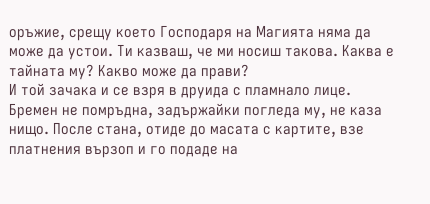оръжие, срещу което Господаря на Магията няма да може да устои. Ти казваш, че ми носиш такова. Каква е тайната му? Какво може да прави?
И той зачака и се взря в друида с пламнало лице. Бремен не помръдна, задържайки погледа му, не каза нищо. После стана, отиде до масата с картите, взе платнения вързоп и го подаде на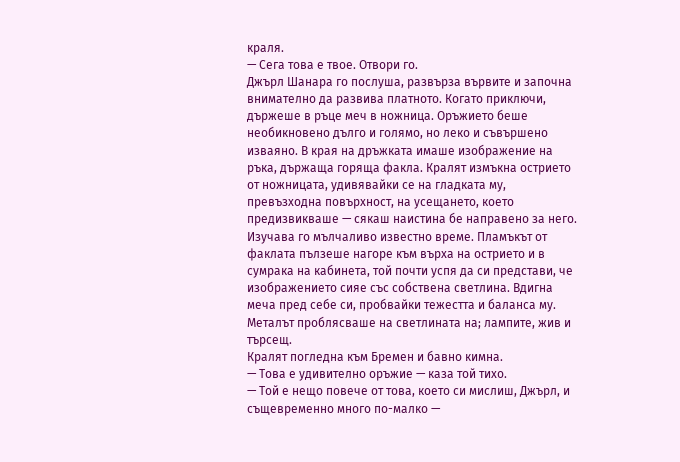краля.
— Сега това е твое. Отвори го.
Джърл Шанара го послуша, развърза вървите и започна внимателно да развива платното. Когато приключи, държеше в ръце меч в ножница. Оръжието беше необикновено дълго и голямо, но леко и съвършено изваяно. В края на дръжката имаше изображение на ръка, държаща горяща факла. Кралят измъкна острието от ножницата, удивявайки се на гладката му, превъзходна повърхност, на усещането, което предизвикваше — сякаш наистина бе направено за него. Изучава го мълчаливо известно време. Пламъкът от факлата пълзеше нагоре към върха на острието и в сумрака на кабинета, той почти успя да си представи, че изображението сияе със собствена светлина. Вдигна меча пред себе си, пробвайки тежестта и баланса му. Металът проблясваше на светлината на; лампите, жив и търсещ.
Кралят погледна към Бремен и бавно кимна.
— Това е удивително оръжие — каза той тихо.
— Той е нещо повече от това, което си мислиш, Джърл, и същевременно много по-малко —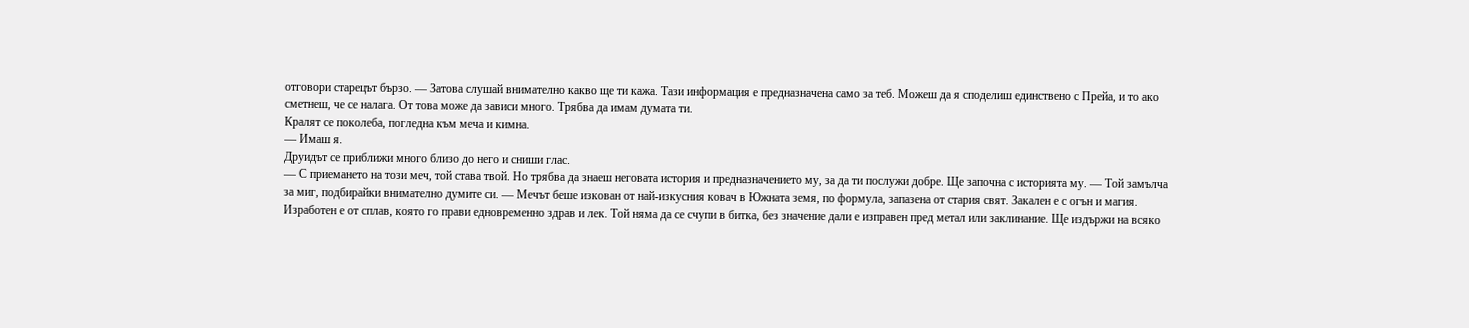отговори старецът бързо. — Затова слушай внимателно какво ще ти кажа. Тази информация е предназначена само за теб. Можеш да я споделиш единствено с Прейа, и то ако сметнеш, че се налага. От това може да зависи много. Трябва да имам думата ти.
Кралят се поколеба, погледна към меча и кимна.
— Имаш я.
Друидът се приближи много близо до него и сниши глас.
— С приемането на този меч, той става твой. Но трябва да знаеш неговата история и предназначението му, за да ти послужи добре. Ще започна с историята му. — Той замълча за миг, подбирайки внимателно думите си. — Мечът беше изкован от най-изкусния ковач в Южната земя, по формула, запазена от стария свят. Закален е с огън и магия. Изработен е от сплав, която го прави едновременно здрав и лек. Той няма да се счупи в битка, без значение дали е изправен пред метал или заклинание. Ще издържи на всяко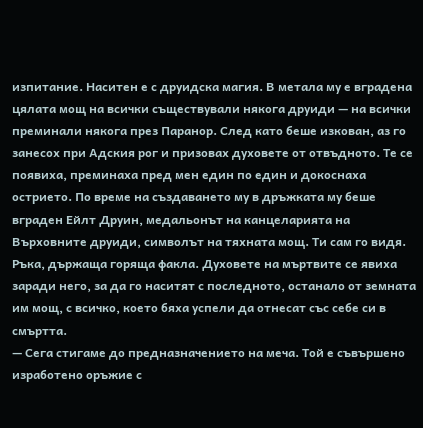изпитание. Наситен е с друидска магия. В метала му е вградена цялата мощ на всички съществували някога друиди — на всички преминали някога през Паранор. След като беше изкован, аз го занесох при Адския рог и призовах духовете от отвъдното. Те се появиха, преминаха пред мен един по един и докоснаха острието. По време на създаването му в дръжката му беше вграден Ейлт Друин, медальонът на канцеларията на Върховните друиди, символът на тяхната мощ. Ти сам го видя. Ръка, държаща горяща факла. Духовете на мъртвите се явиха заради него, за да го наситят с последното, останало от земната им мощ, с всичко, което бяха успели да отнесат със себе си в смъртта.
— Сега стигаме до предназначението на меча. Той е съвършено изработено оръжие с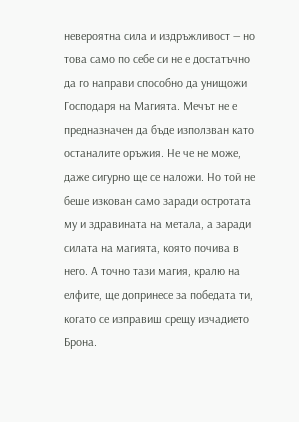невероятна сила и издръжливост — но това само по себе си не е достатъчно да го направи способно да унищожи Господаря на Магията. Мечът не е предназначен да бъде използван като останалите оръжия. Не че не може, даже сигурно ще се наложи. Но той не беше изкован само заради остротата му и здравината на метала, а заради силата на магията, която почива в него. А точно тази магия, кралю на елфите, ще допринесе за победата ти, когато се изправиш срещу изчадието Брона.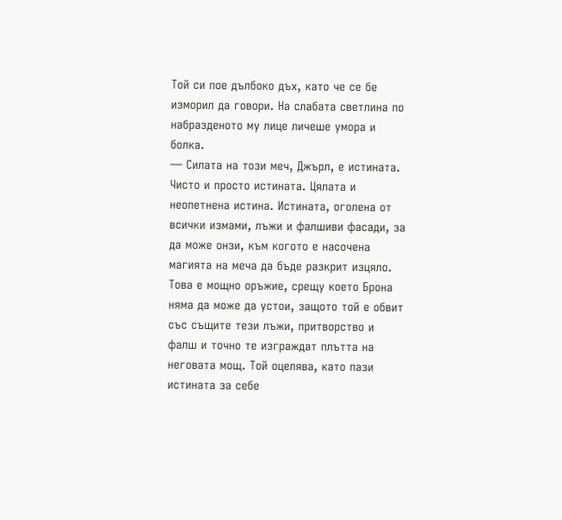Той си пое дълбоко дъх, като че се бе изморил да говори. На слабата светлина по набразденото му лице личеше умора и болка.
— Силата на този меч, Джърл, е истината. Чисто и просто истината. Цялата и неопетнена истина. Истината, оголена от всички измами, лъжи и фалшиви фасади, за да може онзи, към когото е насочена магията на меча да бъде разкрит изцяло. Това е мощно оръжие, срещу което Брона няма да може да устои, защото той е обвит със същите тези лъжи, притворство и фалш и точно те изграждат плътта на неговата мощ. Той оцелява, като пази истината за себе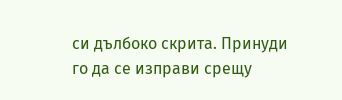си дълбоко скрита. Принуди го да се изправи срещу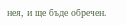нея, и ще бъде обречен.